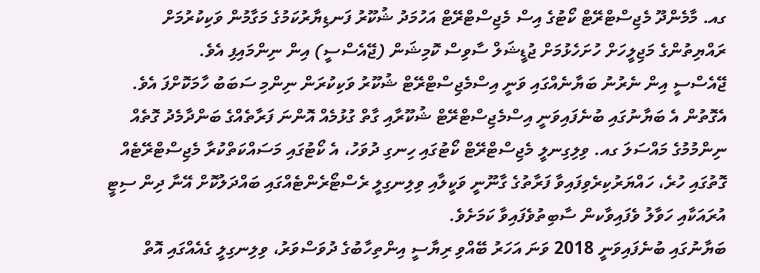ގއ. މާމެންދޫ މެޖިސްޓްރޭޓް ކޯޓުގެ އިސް މެޖިސްޓްރޭޓް އަހުމަދު ޝުކޫރު ފަނޑިޔާރުކަމުގެ މަގާމުން ވަކިކުރުމަށް ރައްޔިތުންގެ މަޖިލީހަށް ހުށަހެޅުމަށް ޖުޑީޝަލް ސާވިސް ކޮމިޝަން (ޖޭއެސްސީ) އިން ނިންމައިފި އެވެ.
ޖޭއެސްސީ އިން ނެރުނު ބަޔާނެއްގައި ވަނީ އިސްމެޖިސްޓްރޭޓް ޝުކޫރު ވަކިކުރަން ނިންމި ސަބަބު ހާމަކޮށްފަ އެވެ. އެގޮތުން އެ ބަޔާނުގައި ބުނެފައިވަނީ އިސްމެޖިސްޓްރޭޓް ޝުކޫރާއި ގާތް ގުޅުމެއް އޮންނަ ފަރާތެއްގެ ބަންދާމެދު ގޮތެއް ނިންމުމުގެ މައްސަލަ ގއ. ވިލިގިނލީ މެޖިސްޓްރޭޓް ކޯޓުގައި ހިނގި ދުވަހު، އެ ކޯޓުގައި މަސައްކަތްކުރާ މެޖިސްޓްރޭޓެއް ގޮތުގައި ހުރެ، ހައްޔަރުކިރެވިފައިވާ ފަރާތުގެ ގާނޫނީ ވަކީލާއި ވިލިނގިލީ ރެސްޓޯރެންޓެއްގައި ބައްދަލުކޮށް އޭނާ ދިން ސިޓީ އުރައަކާއި ހަވާލު ވެފައިވާކން ސާބިތުވެފައިވާ ކަމަށެވެ.
ބަޔާނުގައި ބުނެފައިވަނީ 2018 ވަނަ އަހަރު ބޭއްވި ރިޔާސީ އިންތިހާބުގެ ދުވަސްވަރު، ވިލިނގިލީ ގެއެއްގައި އޮތް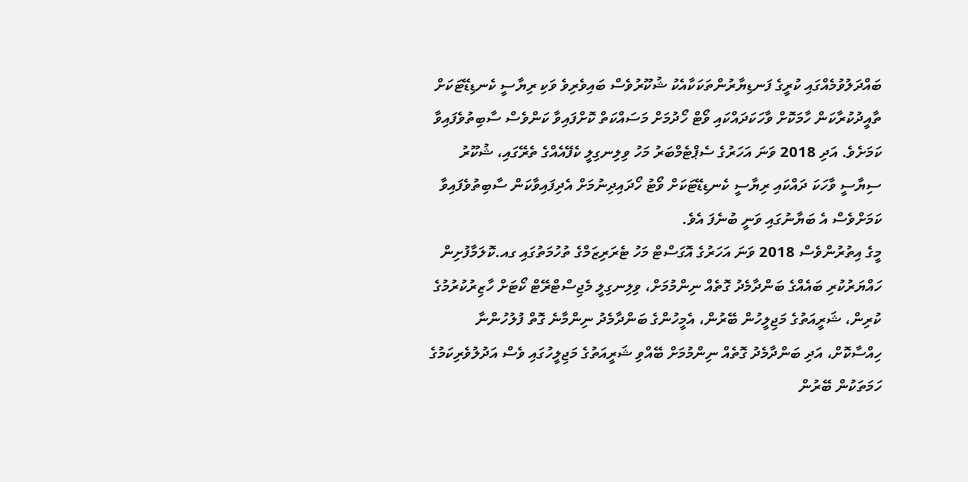ބައްދަލުވުމެއްގައި ކުރީގެ ފަނޑިޔާރުންތަކަކާއެކު ޝުކޫރުވެސް ބައިވެރިވެ ވަކި ރިޔާސީ ކެނޑިޑޭޓަކަށް ތާއީދުކުރާކަން ހާމަކޮށް ވާހަކަދައްކައި ވޯޓް ހޯދުމަށް މަސައްކަތް ކޮށްފައިވާ ކަންވެސް ސާބިތުވެފައިވާ ކަމަށެވެ. އަދި 2018 ވަނަ އަހަރުގެ ސެޕްޓެމްބަރު މަހު ވިލިނގިލީ ކެފޭއެއްގެ ތެރޭގައި، ޝުކޫރު ސިޔާސީ ވާހަކަ ދައްކައި ރިޔާސީ ކެނޑިޑޭޓަކަށް ވޯޓު ހޯދައިދިނުމަށް އެދިފައިވާކަން ސާބިތުވެފައިވާ ކަމަށްވެސް އެ ބަޔާނުގައި ވަނީ ބުނެފަ އެވެ.
މީގެ އިތުރުންވެސް 2018 ވަނަ އަހަރުގެ އޮގަސްޓް މަހު ޓެރަރިޒަމްގެ ތުހުމަތުގައި ގއ.ކޮލަމާފުށިން ހައްޔަރުކުރި ބައެއްގެ ބަންދާމެދު ގޮތެއް ނިންމުމަށް، ވިލިނގިލީ މެޖިސްޓްރޭޓް ކޯޓަށް ހާޒިރުކުރުމުގެ ކުރިން، ޝަރީއަތުގެ މަޖިލީހުން ބޭރުން، އެމީހުންގެ ބަންދާމެދު ނިންމާނެ ގޮތް ފުލުހުންނާ ހިއްސާކޮށް، އަދި ބަންދާމެދު ގޮތެއް ނިންމުމަށް ބޭއްވި ޝަރީއަތުގެ މަޖިލީހުގައި ވެސް އަދުލުވެރިކަމުގެ ހަމަތަކުން ބޭރުން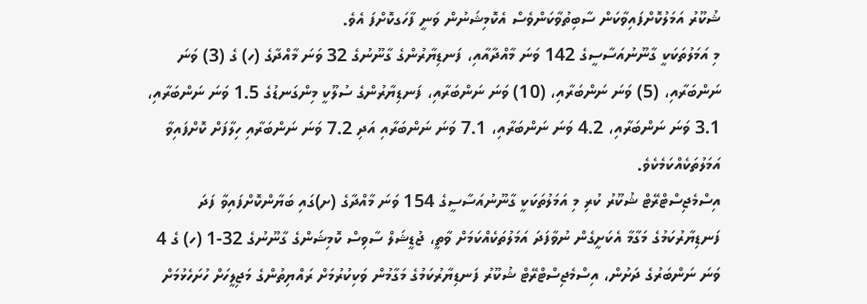ޝުކޫރު އަމަލުކޮށްފައިވާކަން ސާބިތުވާކަންވެސް އެކޮމިޝަނުން ވަނީ ފާހަގކޮށްފަ އެވެ.
މި އަމަލުތަކަކީ ގާނޫނުއަސާސީގެ 142 ވަނަ މާއްދާއާއި، ފަނޑިޔާރުންގެ ގާނޫނުގެ 32 ވަނަ މާއްދާގެ (ހ) ގެ (3) ވަނަ ނަންބަރާއި، (5) ވަނަ ނަންބަރާއި، (10) ވަނަ ނަންބަރާއި، ފަނޑިޔާރުންގެ ސުލޫކީ މިންގަނޑުގެ 1.5 ވަނަ ނަންބަރާއި، 3.1 ވަނަ ނަންބަރާއި، 4.2 ވަނަ ނަންބަރާއި، 7.1 ވަނަ ނަންބަރާއި އަދި 7.2 ވަނަ ނަންބަރާއި ހިލާފަށް ކޮށްފައިވާ އަމަލުތަކެއްކަމެކެވެ.
އިސްމެޖިސްޓްރޭޓް ޝުކޫރު ކުރި މި އަމަލުތަކަކީ ގާނޫނުއަސާސީގެ 154 ވަނަ މާއްދާގެ (ށ)ގައި ބަޔާންކޮށްފައިވާ ފަދަ ފަނޑިޔާރުކަމުގެ މަގާމާ އެކަށީގެން ނުވާފަދަ އަމަލުތަކެއްކަމަށް ވާތީ، ޖުޑީޝަލް ސާވިސް ކޮމިޝަންގެ ގާނޫނުގެ 32-1 (ހ) ގެ 4 ވަނަ ނަންބަރުގެ ދަށުން، އިސްމެޖިސްޓްރޭޓް ޝުކޫރު ފަނޑިޔާރުކަމުގެ މަގާމުން ވަކިކުރުމަށް ރައްޔިތުންގެ މަޖިލީހަށް ހުށަހެޅުމަށް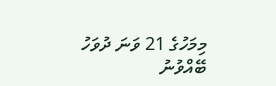މިމަހުގެ 21 ވަނަ ދުވަހު ބޭއްވުނު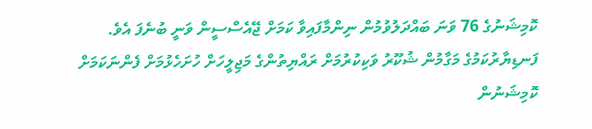ކޮމިޝަނުގެ 76 ވަނަ ބައްދަލުވުމުން ނިންމާފައިވާ ކަމަށް ޖޭއެސްސީން ވަނީ ބުނެފަ އެވެ.
ފަނޑިޔާރުކަމުގެ މަގާމުން ޝުކޫރު ވަކިކުރުމަށް ރައްޔިތުންގެ މަޖިލީހަށް ހުށަހެޅުމަށް ފެންނަކަމަށް ކޮމިޝަނުން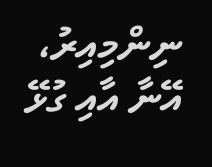ނިންމިއިރު، އޭނާ އާއި ގުޅޭ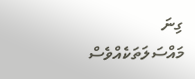ގިނަ މައްސަލަތަކެއްވެސް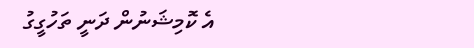އެ ކޮމިޝަނުން ދަނީ ތަހުގީގު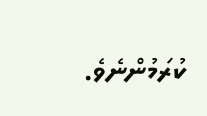ކުރަމުންނެވެ.